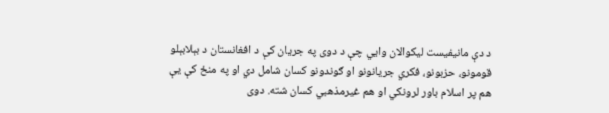د دې مانیفیست لیکوالان وايي چې د دوی په جریان کې د افغانستان د بېلابېلو قومونو، حزبونو، فکري جریانونو او ګوندونو کسان شامل دي او په منځ کې یې هم پر اسلام باور لرونکي او هم غیرمذهبي کسان شته. دوی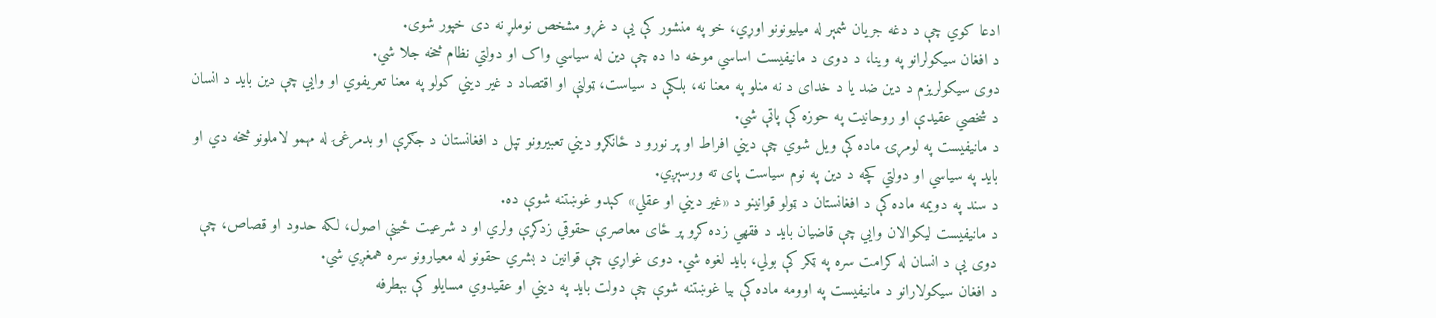ادعا کوي چې د دغه جریان شمېر له میلیونونو اوړي، خو په منشور کې یې د غړو مشخص نوملړ نه دی خپور شوی.
د افغان سیکولرانو په وینا، د دوی د مانیفیست اساسي موخه دا ده چې دین له سیاسي واک او دولتي نظام څخه جلا شي.
دوی سیکولریزم د دین ضد یا د خدای د نه منلو په معنا نه، بلکې د سیاست، ټولنې او اقتصاد د غیر دیني کولو په معنا تعریفوي او وايي چې دین باید د انسان د شخصي عقیدې او روحانیت په حوزه کې پاتې شي.
د مانیفیست په لومړۍ ماده کې ویل شوي چې دیني افراط او پر نورو د ځانګړو دیني تعبیرونو تپل د افغانستان د جګړې او بدمرغۍ له مهمو لاملونو څخه دي او باید په سیاسي او دولتي کچه د دین په نوم سیاست پای ته ورسېږي.
د سند په دویمه ماده کې د افغانستان د ټولو قوانینو د «غیر دیني او عقلي» کېدو غوښتنه شوې ده.
د مانیفیست لیکوالان وايي چې قاضیان باید د فقهي زده کړو پر ځای معاصرې حقوقي زدکړې ولري او د شرعیت ځینې اصول، لکه حدود او قصاص، چې دوی یې د انسان له کرامت سره په ټکر کې بولي، باید لغوه شي. دوی غواړي چې قوانین د بشري حقونو له معیارونو سره همغږي شي.
د افغان سیکولارانو د مانیفیست په اوومه ماده کې بیا غوښتنه شوې چې دولت باید په دیني او عقیدوي مسایلو کې بېطرفه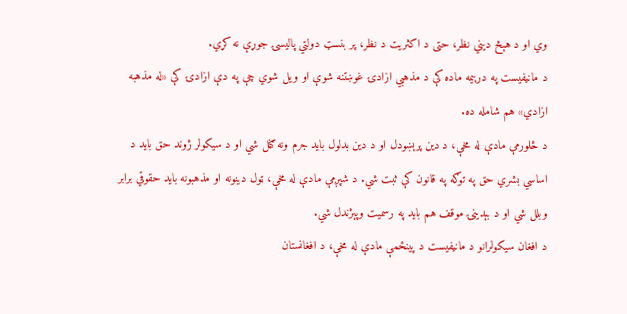وي او د هېڅ دیني نظر، حتی د اکثریت د نظر، پر بنسټ دولتي پالیسۍ جوړې نه کړي.
د مانیفیست په درېیمه ماده کې د مذهبي ازادۍ غوښتنه شوې او ویل شوي چې په دې ازادۍ کې «له مذهبه ازادي» هم شامله ده.
د څلورمې مادې له مخې، د دین پرېښودل او د دین بدلول باید جرم ونه ګڼل شي او د سیکولر ژوند حق باید د اساسي بشري حق په توګه په قانون کې ثبت شي. د شپږمې مادې له مخې، ټول دینونه او مذهبونه باید حقوقي برابر وبلل شي او د بېدینۍ موقف هم باید په رسمیت وپېژندل شي.
د افغان سیکولرانو د مانیفیست د پینځمې مادې له مخې، د افغانستان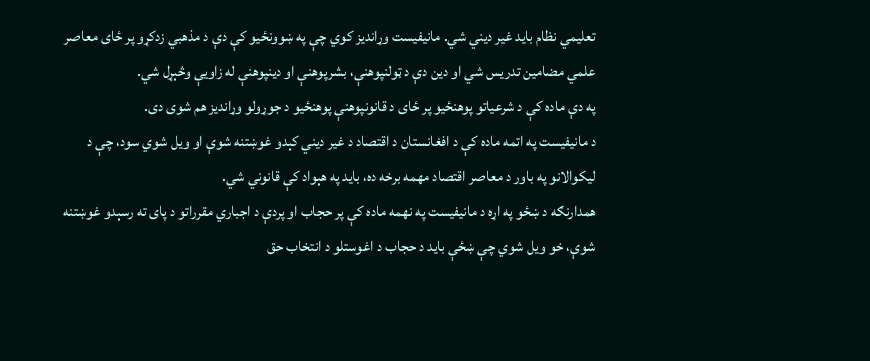تعلیمي نظام باید غیر دیني شي. مانیفیست وړاندیز کوي چې په ښوونځیو کې دې د مذهبي زدکړو پر ځای معاصر علمي مضامین تدریس شي او دین دې د ټولنپوهنې، بشرپوهنې او دینپوهنې له زاویې وڅېړل شي.
په دې ماده کې د شرعیاتو پوهنځیو پر ځای د قانونپوهنې پوهنځیو د جوړولو وړاندیز هم شوی دی.
د مانیفیست په اتمه ماده کې د افغانستان د اقتصاد د غیر دیني کېدو غوښتنه شوې او ویل شوي سود، چې د لیکوالانو په باور د معاصر اقتصاد مهمه برخه ده، باید په هېواد کې قانوني شي.
همدارنګه د ښځو په اړه د مانیفیست په نهمه ماده کې پر حجاب او پردې د اجباري مقرراتو د پای ته رسېدو غوښتنه شوې، خو ویل شوي چې ښځې باید د حجاب د اغوستلو د انتخاب حق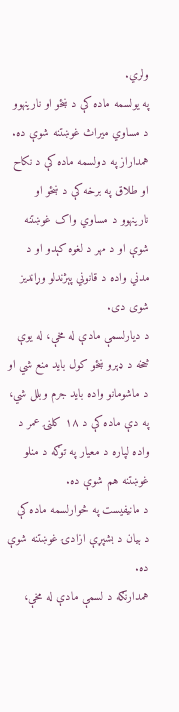ولري.
په یولسمه ماده کې د ښځو او نارینهوو د مساوي میراث غوښتنه شوې ده.
همداراز په دولسمه ماده کې د نکاح او طلاق په برخه کې د ښځو او نارینهوو د مساوي واک غوښتنه شوې او د مهر د لغوه کېدو او د مدني واده د قانوني پېژندلو وړاندیز شوی دی.
د دیارلسمې مادې له مخې، له یوې څخه د ډېرو ښځو کول باید منع شي او د ماشومانو واده باید جرم وبلل شي، په دې ماده کې د ۱۸ کلنۍ عمر د واده لپاره د معیار په توګه د منلو غوښتنه هم شوې ده.
د مانیفیست په څوارلسمه ماده کې د بیان د بشپړې ازادۍ غوښتنه شوې ده.
همدارنګه د لسمې مادې له مخې،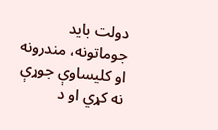دولت باید جوماتونه، مندرونه او کلیساوې جوړې نه کړي او د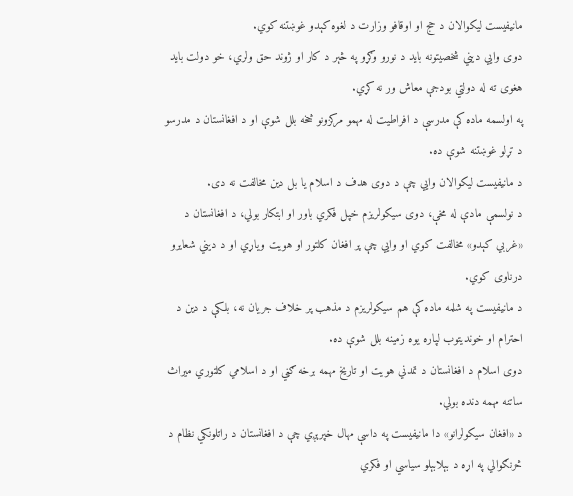مانیفیست لیکوالان د حج او اوقافو وزارت د لغوه کېدو غوښتنه کوي.
دوی وايي دیني شخصیتونه باید د نورو وګړو په څېر د کار او ژوند حق ولري، خو دولت باید هغوی ته له دولتي بودجې معاش ور نه کړي.
په اولسمه ماده کې مدرسې د افراطیت له مهمو مرکزونو څخه بلل شوې او د افغانستان د مدرسو د تړلو غوښتنه شوې ده.
د مانیفیست لیکوالان وايي چې د دوی هدف د اسلام یا بل دین مخالفت نه دی.
د نولسمې مادې له مخې، دوی سیکولریزم خپل فکري باور او ابتکار بولي، د افغانستان د «غربي کېدو» مخالفت کوي او وايي چې پر افغان کلتور او هویت ویاړي او د دیني شعایرو درناوی کوي.
د مانیفیست په شلمه ماده کې هم سیکولریزم د مذهب پر خلاف جریان نه، بلکې د دین د احترام او خوندیتوب لپاره یوه زمینه بلل شوې ده.
دوی اسلام د افغانستان د تمدني هویت او تاریخ مهمه برخه ګڼي او د اسلامي کلتوري میراث ساتنه مهمه دنده بولي.
د «افغان سیکولرانو» دا مانیفیست په داسې مهال خپرېږي چې د افغانستان د راتلونکي نظام د څرنګوالي په اړه د بېلابېلو سیاسي او فکري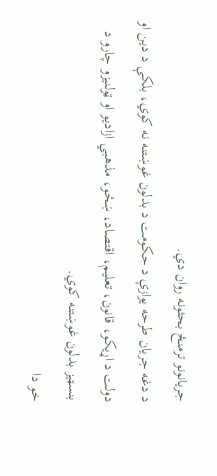جریانونو ترمنځ بحثونه روان دي.
د دغه جریان طرحه یوازې د حکومت د بدلون غوښتنه نه کوي، بلکې د دین او دولت د اړیکو، قانون، تعلیم، اقتصاد، ښځو، مذهبي ازادیو او ټولنیزو چارو د بنسټیز بدلون غوښتنه کوي.
خو دا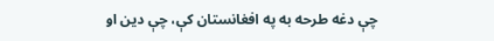چې دغه طرحه به په افغانستان کې، چې دین او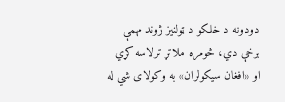دودونه د خلکو د ټولنیز ژوند مهمې برخې دي، څومره ملاتړ ترلاسه کړي او «افغان سیکولران» به وکولای شي له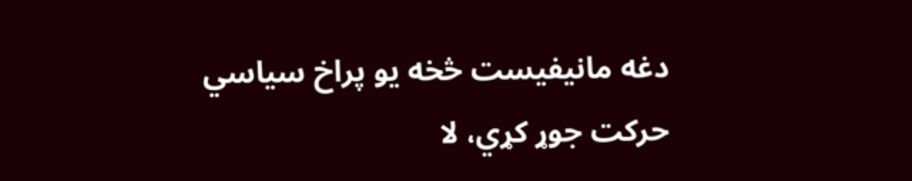دغه مانیفیست څخه یو پراخ سیاسي حرکت جوړ کړي، لا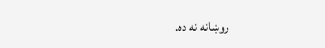روښانه نه ده.